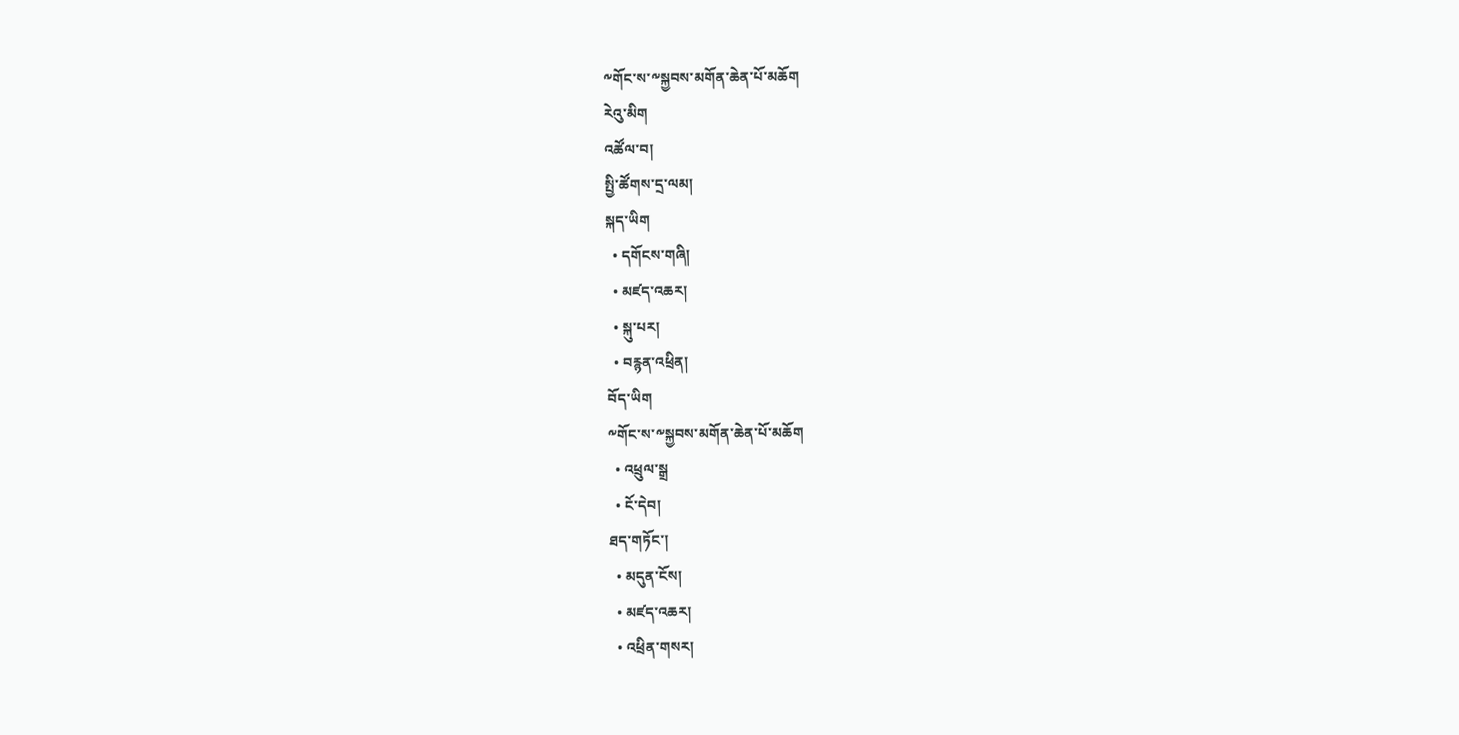༸གོང་ས་༸སྐྱབས་མགོན་ཆེན་པོ་མཆོག
རེའུ་མིག
འཚོལ་བ།
སྤྱི་ཚོགས་དྲ་ལམ།
སྐད་ཡིག
  • དགོངས་གཞི།
  • མཛད་འཆར།
  • སྐུ་པར།
  • བརྙན་འཕྲིན།
བོད་ཡིག
༸གོང་ས་༸སྐྱབས་མགོན་ཆེན་པོ་མཆོག
  • འཕྲུལ་སྒྲ
  • ངོ་དེབ།
ཐད་གཏོང་།
  • མདུན་ངོས།
  • མཛད་འཆར།
  • འཕྲིན་གསར།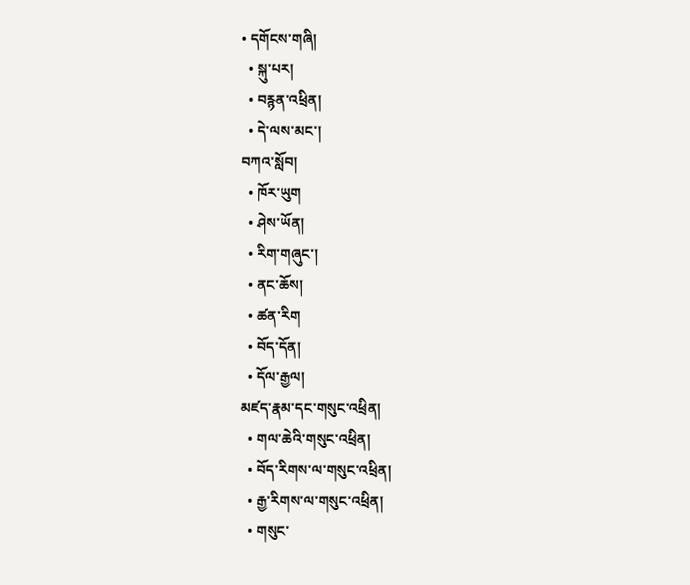• དགོངས་གཞི།
  • སྐུ་པར།
  • བརྙན་འཕྲིན།
  • དེ་ལས་མང་།
བཀའ་སློབ།
  • ཁོར་ཡུག
  • ཤེས་ཡོན།
  • རིག་གཞུང་།
  • ནང་ཆོས།
  • ཚན་རིག
  • བོད་དོན།
  • དོལ་རྒྱལ།
མཛད་རྣམ་དང་གསུང་འཕྲིན།
  • གལ་ཆེའི་གསུང་འཕྲིན།
  • བོད་རིགས་ལ་གསུང་འཕྲིན།
  • རྒྱ་རིགས་ལ་གསུང་འཕྲིན།
  • གསུང་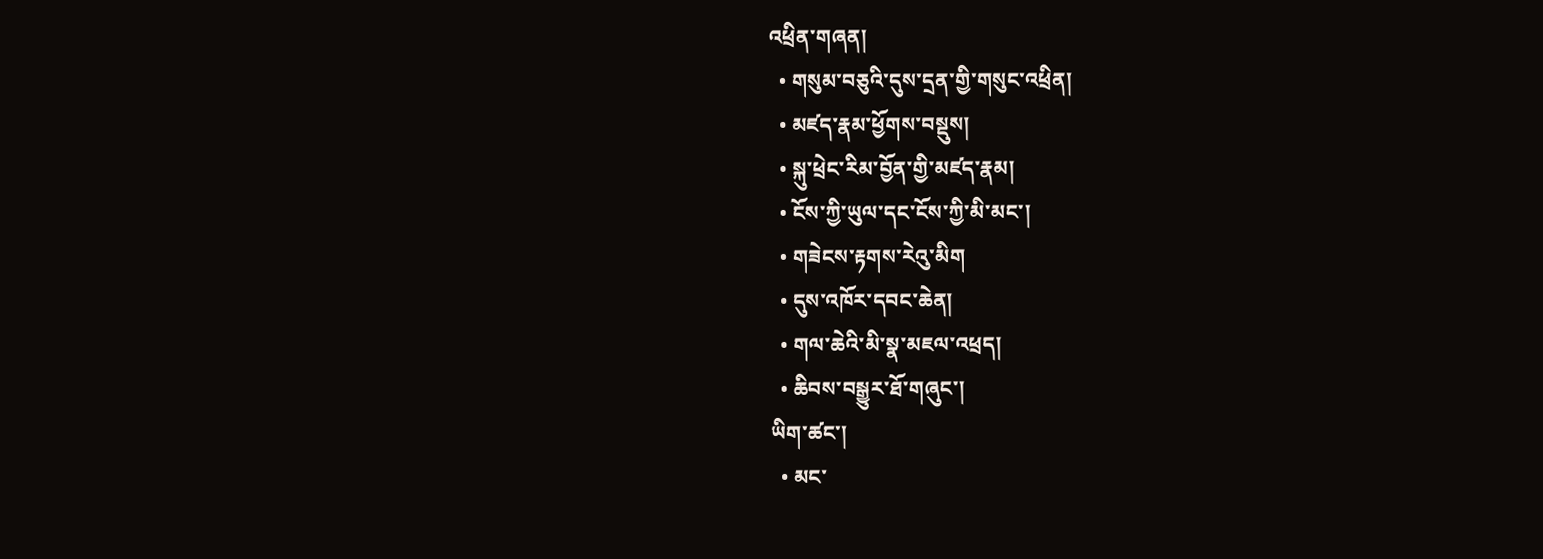འཕྲིན་གཞན།
  • གསུམ་བཅུའི་དུས་དྲན་གྱི་གསུང་འཕྲིན།
  • མཛད་རྣམ་ཕྱོགས་བསྡུས།
  • སྐུ་ཕྲེང་རིམ་བྱོན་གྱི་མཛད་རྣམ།
  • ངོས་ཀྱི་ཡུལ་དང་ངོས་ཀྱི་མི་མང་།
  • གཟེངས་རྟགས་རེའུ་མིག
  • དུས་འཁོར་དབང་ཆེན།
  • གལ་ཆེའི་མི་སྣ་མཇལ་འཕྲད།
  • ཆིབས་བསྒྱུར་ཐོ་གཞུང་།
ཡིག་ཚང་།
  • མང་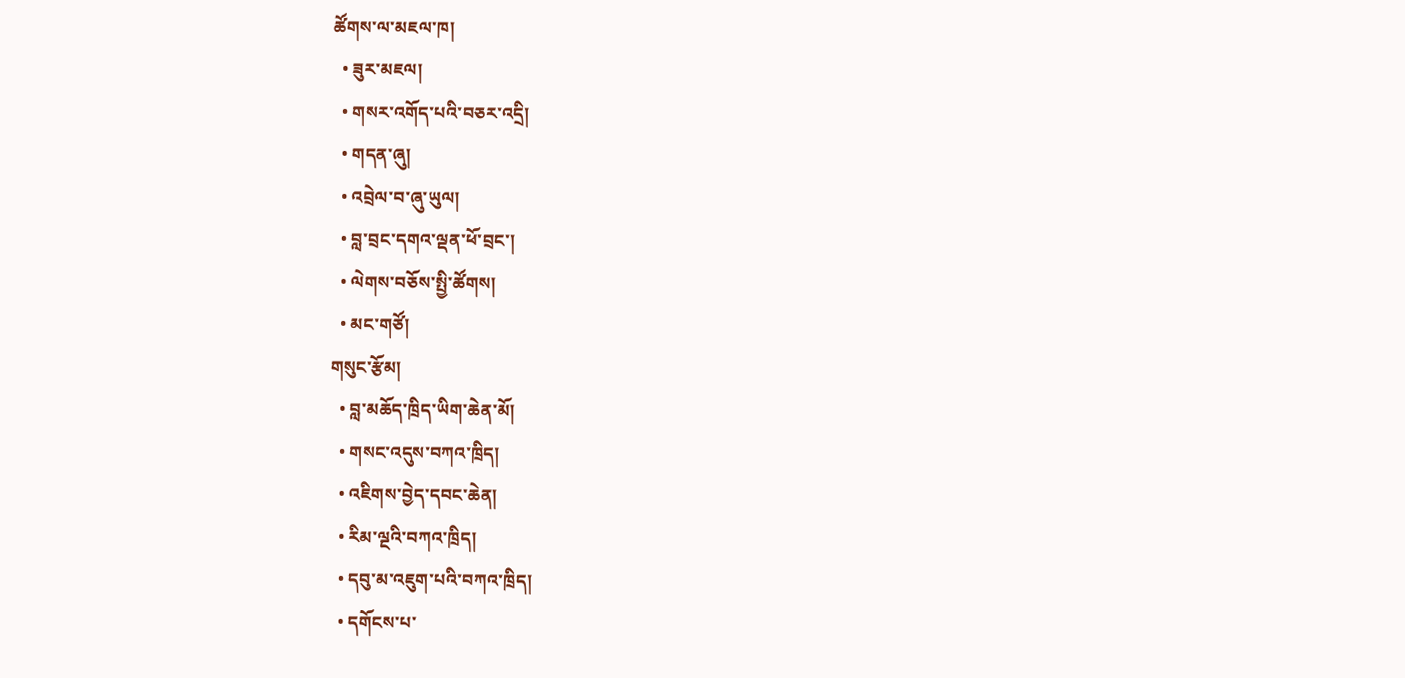ཚོགས་ལ་མཇལ་ཁ།
  • ཟུར་མཇལ།
  • གསར་འགོད་པའི་བཅར་འདྲི།
  • གདན་ཞུ།
  • འབྲེལ་བ་ཞུ་ཡུལ།
  • བླ་བྲང་དགའ་ལྡན་ཕོ་བྲང་།
  • ལེགས་བཅོས་སྤྱི་ཚོགས།
  • མང་གཙོ།
གསུང་རྩོམ།
  • བླ་མཆོད་ཁྲིད་ཡིག་ཆེན་མོ།
  • གསང་འདུས་བཀའ་ཁྲིད།
  • འཇིགས་བྱེད་དབང་ཆེན།
  • རིམ་ལྔའི་བཀའ་ཁྲིད།
  • དབུ་མ་འཇུག་པའི་བཀའ་ཁྲིད།
  • དགོངས་པ་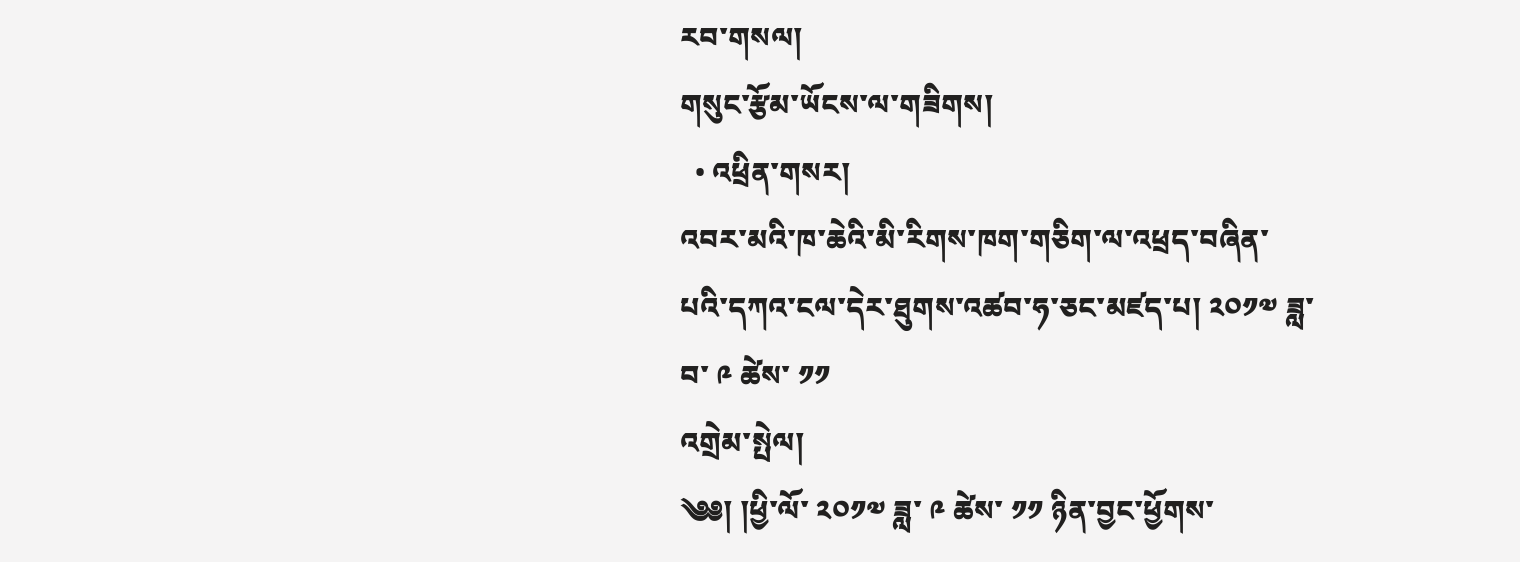རབ་གསལ།
གསུང་རྩོམ་ཡོངས་ལ་གཟིགས།
  • འཕྲིན་གསར།
འབར་མའི་ཁ་ཆེའི་མི་རིགས་ཁག་གཅིག་ལ་འཕྲད་བཞིན་པའི་དཀའ་ངལ་དེར་ཐུགས་འཚབ་ཧ་ཅང་མཛད་པ། ༢༠༡༧ ཟླ་བ་ ༩ ཚེས་ ༡༡
འགྲེམ་སྤེལ།
༄༅། །ཕྱི་ལོ་ ༢༠༡༧ ཟླ་ ༩ ཚེས་ ༡༡ ཉིན་བྱང་ཕྱོགས་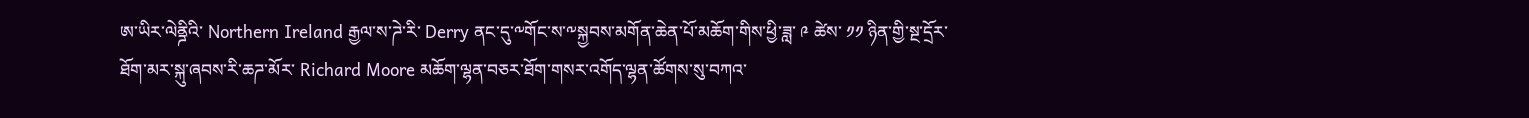ཨ་ཡིར་ལེནྜིའི་ Northern Ireland རྒྱལ་ས་ཌེ་རི་ Derry ནང་དུ་༸གོང་ས་༸སྐྱབས་མགོན་ཆེན་པོ་མཆོག་གིས་ཕྱི་ཟླ་ ༩ ཚེས་ ༡༡ ཉིན་གྱི་སྔ་དྲོར་ཐོག་མར་སྐུ་ཞབས་རི་ཆཌ་མོར་ Richard Moore མཆོག་ལྷན་བཅར་ཐོག་གསར་འགོད་ལྷན་ཚོགས་སུ་བཀའ་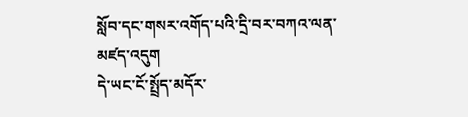སློབ་དང་གསར་འགོད་པའི་དྲི་བར་བཀའ་ལན་མཛད་འདུག
དེ་ཡང་ངོ་སྤྲོད་མདོར་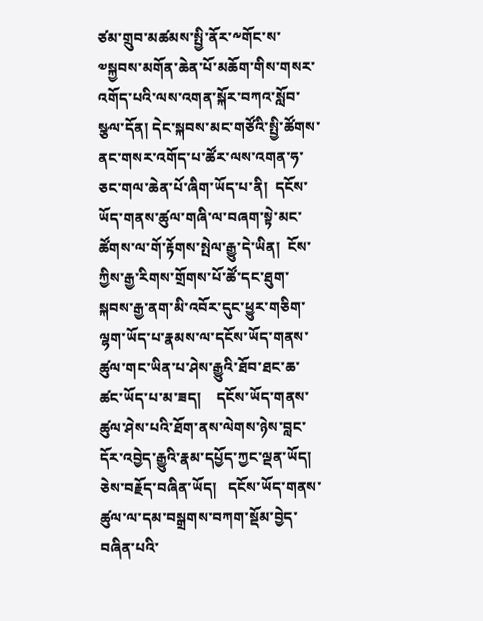ཙམ་གྲུབ་མཚམས་སྤྱི་ནོར་༸གོང་ས་༧སྐྱབས་མགོན་ཆེན་པོ་མཆོག་གིས་གསར་འགོད་པའི་ལས་འགན་སྐོར་བཀའ་སློབ་སྩལ་དོན། དེང་སྐབས་མང་གཙོའི་སྤྱི་ཚོགས་ནང་གསར་འགོད་པ་ཚོར་ལས་འགན་ཧ་ཅང་གལ་ཆེན་པོ་ཞིག་ཡོད་པ་ནི།  དངོས་ཡོད་གནས་ཚུལ་གཞི་ལ་བཞག་སྟེ་མང་ཚོགས་ལ་གོ་རྟོགས་སྤེལ་རྒྱུ་དེ་ཡིན།  ངོས་ཀྱིས་རྒྱ་རིགས་གྲོགས་པོ་ཚོ་དང་ཐུག་སྐབས་རྒྱ་ནག་མི་འབོར་དུང་ཕྱུར་གཅིག་ལྷག་ཡོད་པ་རྣམས་ལ་དངོས་ཡོད་གནས་ཚུལ་གང་ཡིན་པ་ཤེས་རྒྱུའི་ཐོབ་ཐང་ཆ་ཚང་ཡོད་པ་མ་ཟད།    དངོས་ཡོད་གནས་ཚུལ་ཤེས་པའི་ཐོག་ནས་ལེགས་ཉེས་བླང་དོར་འབྱེད་རྒྱུའི་རྣམ་དཔྱོད་ཀྱང་ལྡན་ཡོད། ཅེས་བརྗོད་བཞིན་ཡོད།   དངོས་ཡོད་གནས་ཚུལ་ལ་དམ་བསྒྲགས་བཀག་སྡོམ་བྱེད་བཞིན་པའི་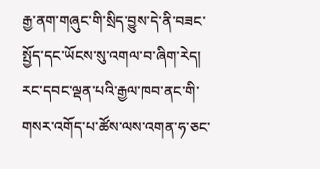རྒྱ་ནག་གཞུང་གི་སྲིད་བྱུས་དེ་ནི་བཟང་སྤྱོད་དང་ཡོངས་སུ་འགལ་བ་ཞིག་རེད།    རང་དབང་ལྡན་པའི་རྒྱལ་ཁབ་ནང་གི་གསར་འགོད་པ་ཚོས་ལས་འགན་ཧ་ཅང་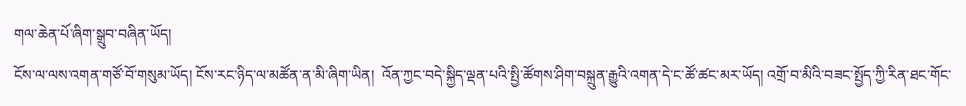གལ་ཆེན་པོ་ཞིག་སྒྲུབ་བཞིན་ཡོད།
ངོས་ལ་ལས་འགན་གཙོ་བོ་གསུམ་ཡོད། ངོས་རང་ཉིད་ལ་མཚོན་ན་མི་ཞིག་ཡིན།  འོན་ཀྱང་བདེ་སྐྱིད་ལྡན་པའི་སྤྱི་ཚོགས་ཤིག་བསྐྲུན་རྒྱུའི་འགན་དེ་ང་ཚོ་ཚང་མར་ཡོད། འགྲོ་བ་མིའི་བཟང་སྤྱོད་ཀྱི་རིན་ཐང་གོང་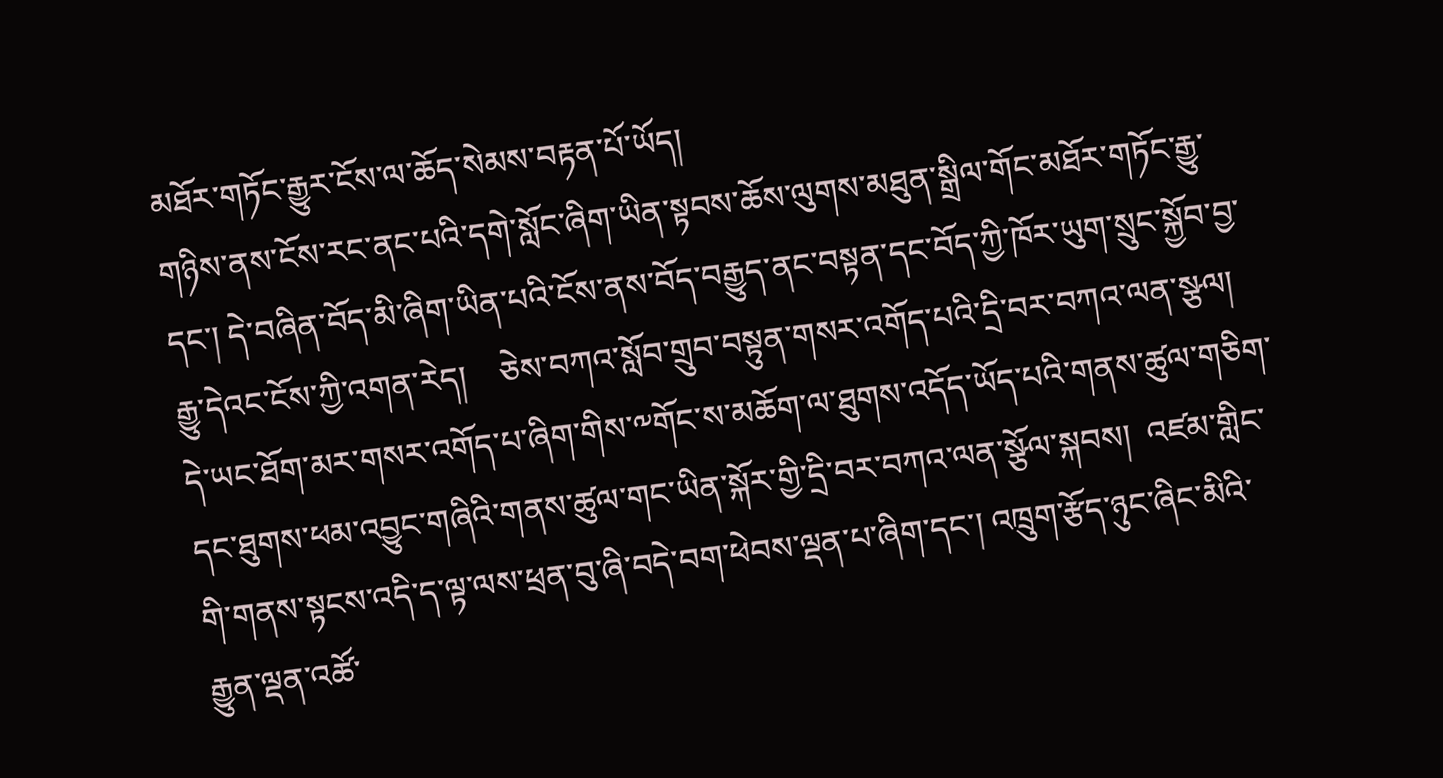མཐོར་གཏོང་རྒྱུར་ངོས་ལ་ཆོད་སེམས་བརྟན་པོ་ཡོད།
གཉིས་ནས་ངོས་རང་ནང་པའི་དགེ་སློང་ཞིག་ཡིན་སྟབས་ཆོས་ལུགས་མཐུན་སྒྲིལ་གོང་མཐོར་གཏོང་རྒྱུ་དང་། དེ་བཞིན་བོད་མི་ཞིག་ཡིན་པའི་ངོས་ནས་བོད་བརྒྱུད་ནང་བསྟན་དང་བོད་ཀྱི་ཁོར་ཡུག་སྲུང་སྐྱོབ་བྱ་རྒྱུ་དེའང་ངོས་ཀྱི་འགན་རེད།    ཅེས་བཀའ་སློབ་གྲུབ་བསྟུན་གསར་འགོད་པའི་དྲི་བར་བཀའ་ལན་སྩལ།
དེ་ཡང་ཐོག་མར་གསར་འགོད་པ་ཞིག་གིས་༸གོང་ས་མཆོག་ལ་ཐུགས་འདོད་ཡོད་པའི་གནས་ཚུལ་གཅིག་དང་ཐུགས་ཕམ་འབྱུང་གཞིའི་གནས་ཚུལ་གང་ཡིན་སྐོར་གྱི་དྲི་བར་བཀའ་ལན་སྩོལ་སྐབས།  འཛམ་གླིང་གི་གནས་སྟངས་འདི་ད་ལྟ་ལས་ཕྲན་བུ་ཞི་བདེ་བག་ཕེབས་ལྡན་པ་ཞིག་དང་། འཁྲུག་རྩོད་ཉུང་ཞིང་མིའི་རྒྱུན་ལྡན་འཚོ་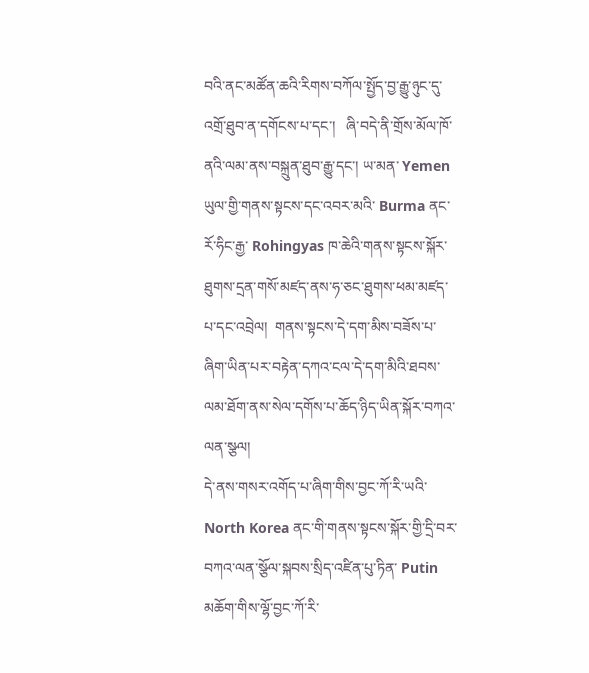བའི་ནང་མཚོན་ཆའི་རིགས་བཀོལ་སྤྱོད་བྱ་རྒྱུ་ཉུང་དུ་འགྲོ་ཐུབ་ན་དགོངས་པ་དང་།   ཞི་བདེ་ནི་གྲོས་མོལ་ཁོ་ནའི་ལམ་ནས་བསྐྲུན་ཐུབ་རྒྱུ་དང་། ཡ་མན་ Yemen ཡུལ་གྱི་གནས་སྟངས་དང་འབར་མའི་ Burma ནང་རོ་ཧིང་རྒྱ་ Rohingyas ཁ་ཆེའི་གནས་སྟངས་སྐོར་ཐུགས་དྲན་གསོ་མཛད་ནས་ཧ་ཅང་ཐུགས་ཕམ་མཛད་པ་དང་འབྲེལ།  གནས་སྟངས་དེ་དག་མིས་བཟོས་པ་ཞིག་ཡིན་པར་བརྟེན་དཀའ་ངལ་དེ་དག་མིའི་ཐབས་ལམ་ཐོག་ནས་སེལ་དགོས་པ་ཆོད་ཉིད་ཡིན་སྐོར་བཀའ་ལན་སྩལ།
དེ་ནས་གསར་འགོད་པ་ཞིག་གིས་བྱང་ཀོ་རི་ཡའི་  North Korea ནང་གི་གནས་སྟངས་སྐོར་གྱི་དྲི་བར་བཀའ་ལན་སྩོལ་སྐབས་སྲིད་འཛིན་པུ་ཏིན་ Putin མཆོག་གིས་ལྷོ་བྱང་ཀོ་རི་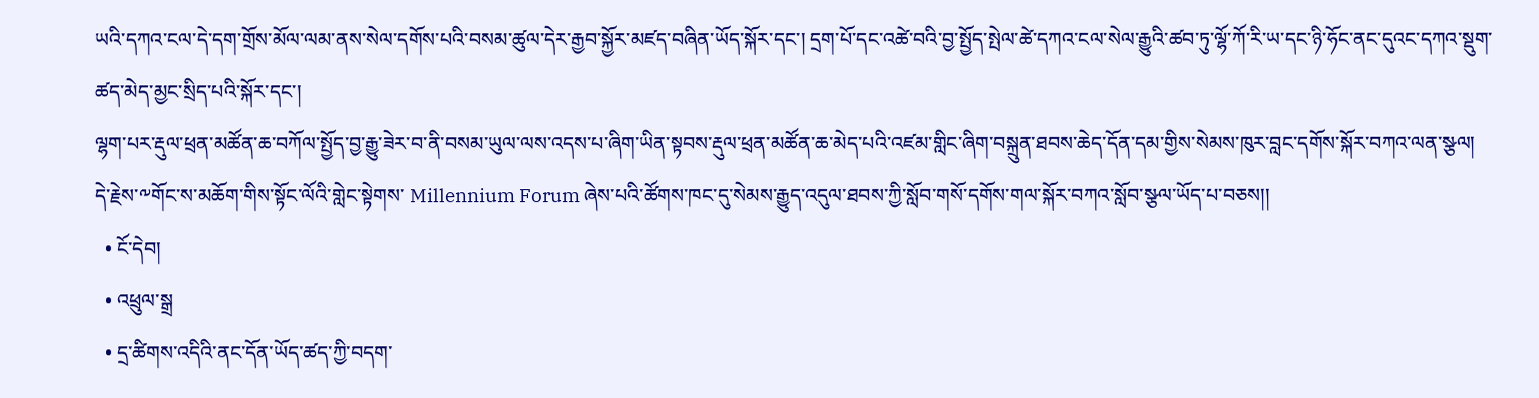ཡའི་དཀའ་ངལ་དེ་དག་གྲོས་མོལ་ལམ་ནས་སེལ་དགོས་པའི་བསམ་ཚུལ་དེར་རྒྱབ་སྐྱོར་མཛད་བཞིན་ཡོད་སྐོར་དང་། དྲག་པོ་དང་འཚེ་བའི་བྱ་སྤྱོད་སྤེལ་ཚེ་དཀའ་ངལ་སེལ་རྒྱུའི་ཚབ་ཏུ་ལྷོ་ཀོ་རི་ཡ་དང་ཉི་ཧོང་ནང་དུའང་དཀའ་སྡུག་ཚད་མེད་མྱང་སྲིད་པའི་སྐོར་དང་།
ལྷག་པར་རྡུལ་ཕྲན་མཚོན་ཆ་བཀོལ་སྤྱོད་བྱ་རྒྱུ་ཟེར་བ་ནི་བསམ་ཡུལ་ལས་འདས་པ་ཞིག་ཡིན་སྟབས་རྡུལ་ཕྲན་མཚོན་ཆ་མེད་པའི་འཛམ་གླིང་ཞིག་བསྐྲུན་ཐབས་ཆེད་དོན་དམ་གྱིས་སེམས་ཁུར་བླང་དགོས་སྐོར་བཀའ་ལན་སྩལ།
དེ་རྗེས་༸གོང་ས་མཆོག་གིས་སྟོང་ལོའི་གླེང་སྟེགས་ Millennium Forum ཞེས་པའི་ཚོགས་ཁང་དུ་སེམས་རྒྱུད་འདུལ་ཐབས་ཀྱི་སློབ་གསོ་དགོས་གལ་སྐོར་བཀའ་སློབ་སྩལ་ཡོད་པ་བཅས།།
  • ངོ་དེབ།
  • འཕྲུལ་སྒྲ
  • དྲ་ཚིགས་འདིའི་ནང་དོན་ཡོད་ཚད་ཀྱི་བདག་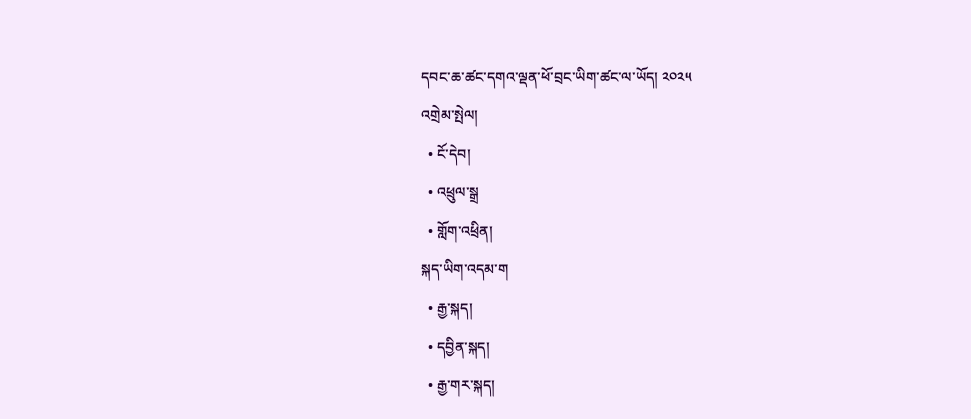དབང་ཆ་ཚང་དགའ་ལྡན་ཕོ་བྲང་ཡིག་ཚང་ལ་ཡོད། ༢༠༢༥
འགྲེམ་སྤེལ།
  • ངོ་དེབ།
  • འཕྲུལ་སྒྲ
  • གློག་འཕྲིན།
སྐད་ཡིག་འདམ་ག
  • རྒྱ་སྐད།
  • དབྱིན་སྐད།
  • རྒྱ་གར་སྐད།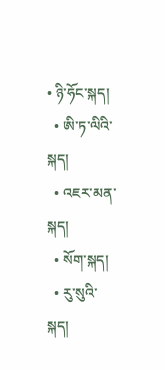• ཉི་ཧོང་སྐད།
  • ཨི་ཏ་ལིའི་སྐད།
  • འཇར་མན་སྐད།
  • སོག་སྐད།
  • རུ་སུའི་སྐད།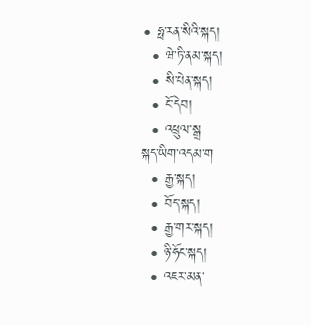• ཧྥ་རན་སིའི་སྐད།
  • ཝེ་ཏི་ནམ་སྐད།
  • སི་པེན་སྐད།
  • ངོ་དེབ།
  • འཕྲུལ་སྒྲ
སྐད་ཡིག་འདམ་ག
  • རྒྱ་སྐད།
  • བོད་སྐད།
  • རྒྱ་གར་སྐད།
  • ཉི་ཧོང་སྐད།
  • འཇར་མན་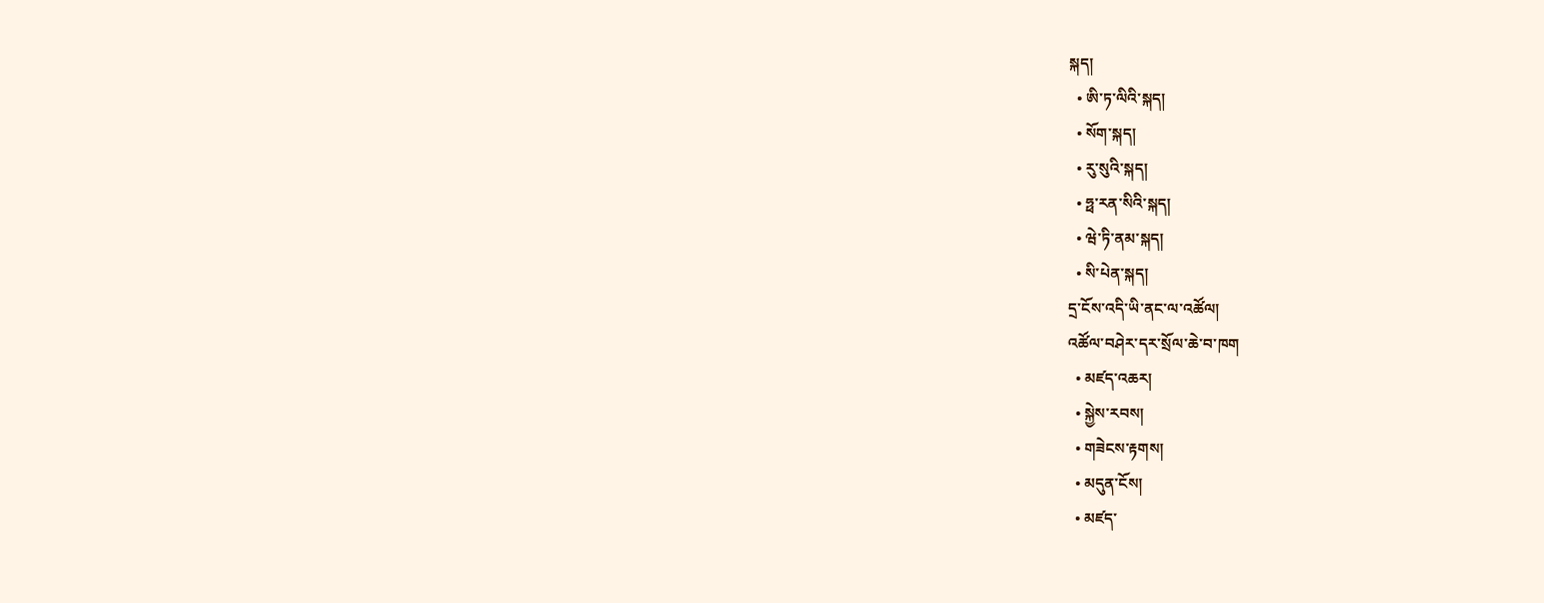སྐད།
  • ཨི་ཏ་ལིའི་སྐད།
  • སོག་སྐད།
  • རུ་སུའི་སྐད།
  • ཧྥ་རན་སིའི་སྐད།
  • ཝེ་ཏི་ནམ་སྐད།
  • སི་པེན་སྐད།
དྲ་ངོས་འདི་ཡི་ནང་ལ་འཚོལ།
འཚོལ་བཤེར་དར་སྲོལ་ཆེ་བ་ཁག
  • མཛད་འཆར།
  • སྐྱེས་རབས།
  • གཟེངས་རྟགས།
  • མདུན་ངོས།
  • མཛད་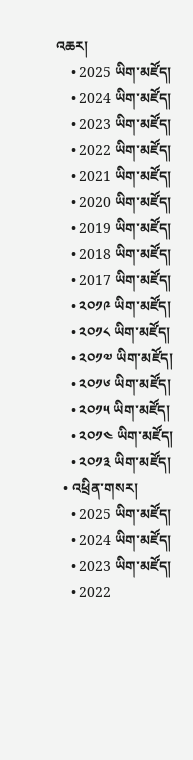འཆར།
    • 2025 ཡིག་མཛོད།
    • 2024 ཡིག་མཛོད།
    • 2023 ཡིག་མཛོད།
    • 2022 ཡིག་མཛོད།
    • 2021 ཡིག་མཛོད།
    • 2020 ཡིག་མཛོད།
    • 2019 ཡིག་མཛོད།
    • 2018 ཡིག་མཛོད།
    • 2017 ཡིག་མཛོད།
    • ༢༠༡༩ ཡིག་མཛོད།
    • ༢༠༡༨ ཡིག་མཛོད།
    • ༢༠༡༧ ཡིག་མཛོད།
    • ༢༠༡༦ ཡིག་མཛོད།
    • ༢༠༡༥ ཡིག་མཛོད།
    • ༢༠༡༤ ཡིག་མཛོད།
    • ༢༠༡༣ ཡིག་མཛོད།
  • འཕྲིན་གསར།
    • 2025 ཡིག་མཛོད།
    • 2024 ཡིག་མཛོད།
    • 2023 ཡིག་མཛོད།
    • 2022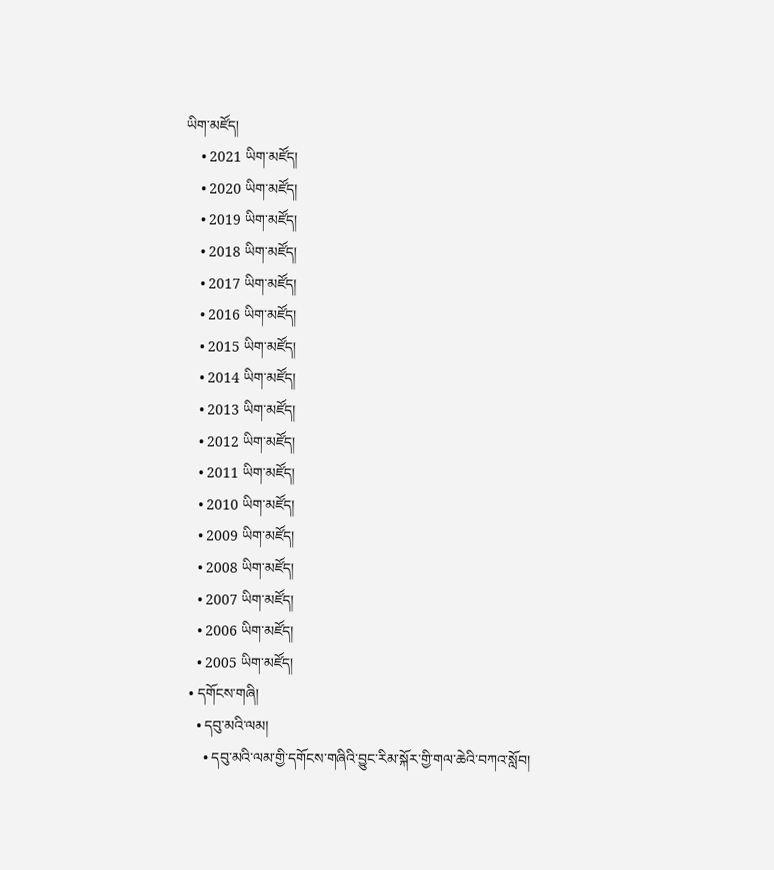ཡིག་མཛོད།
    • 2021 ཡིག་མཛོད།
    • 2020 ཡིག་མཛོད།
    • 2019 ཡིག་མཛོད།
    • 2018 ཡིག་མཛོད།
    • 2017 ཡིག་མཛོད།
    • 2016 ཡིག་མཛོད།
    • 2015 ཡིག་མཛོད།
    • 2014 ཡིག་མཛོད།
    • 2013 ཡིག་མཛོད།
    • 2012 ཡིག་མཛོད།
    • 2011 ཡིག་མཛོད།
    • 2010 ཡིག་མཛོད།
    • 2009 ཡིག་མཛོད།
    • 2008 ཡིག་མཛོད།
    • 2007 ཡིག་མཛོད།
    • 2006 ཡིག་མཛོད།
    • 2005 ཡིག་མཛོད།
  • དགོངས་གཞི།
    • དབུ་མའི་ལམ།
      • དབུ་མའི་ལམ་གྱི་དགོངས་གཞིའི་བྱུང་རིམ་སྐོར་གྱི་གལ་ཆེའི་བཀའ་སློབ།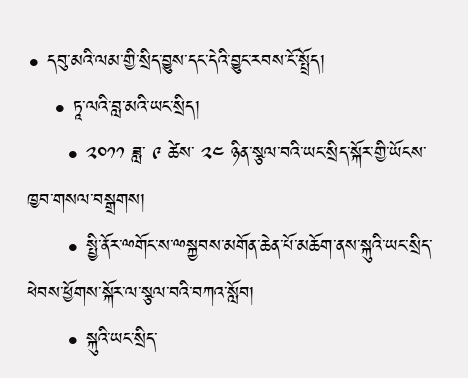• དབུ་མའི་ལམ་གྱི་སྲིད་བྱུས་དང་དེའི་བྱུང་རབས་ངོ་སྤྲོད།
    • ཏཱ་ལའི་བླ་མའི་ཡང་སྲིད།
      • ༢༠༡༡ ཟླ་ ༩ ཚེས་ ༢༤ ཉིན་སྩལ་བའི་ཡང་སྲིད་སྐོར་གྱི་ཡོངས་ཁྱབ་གསལ་བསྒྲགས།
      • སྤྱི་ནོར་ྋགོང་ས་ྋསྐྱབས་མགོན་ཆེན་པོ་མཆོག་ནས་སྐུའི་ཡང་སྲིད་ཕེབས་ཕྱོགས་སྐོར་ལ་སྩལ་བའི་བཀའ་སློབ།
      • སྐུའི་ཡང་སྲིད་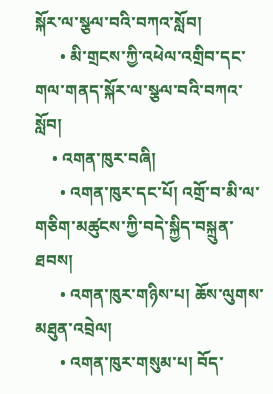སྐོར་ལ་སྩལ་བའི་བཀའ་སློབ།
      • མི་གྲངས་ཀྱི་འཕེལ་འགྲིབ་དང་གལ་གནད་སྐོར་ལ་སྩལ་བའི་བཀའ་སློབ།
    • འགན་ཁུར་བཞི།
      • འགན་ཁུར་དང་པོ། འགྲོ་བ་མི་ལ་གཅིག་མཚུངས་ཀྱི་བདེ་སྐྱིད་བསྐྲུན་ཐབས།
      • འགན་ཁུར་གཉིས་པ། ཆོས་ལུགས་མཐུན་འབྲེལ།
      • འགན་ཁུར་གསུམ་པ། བོད་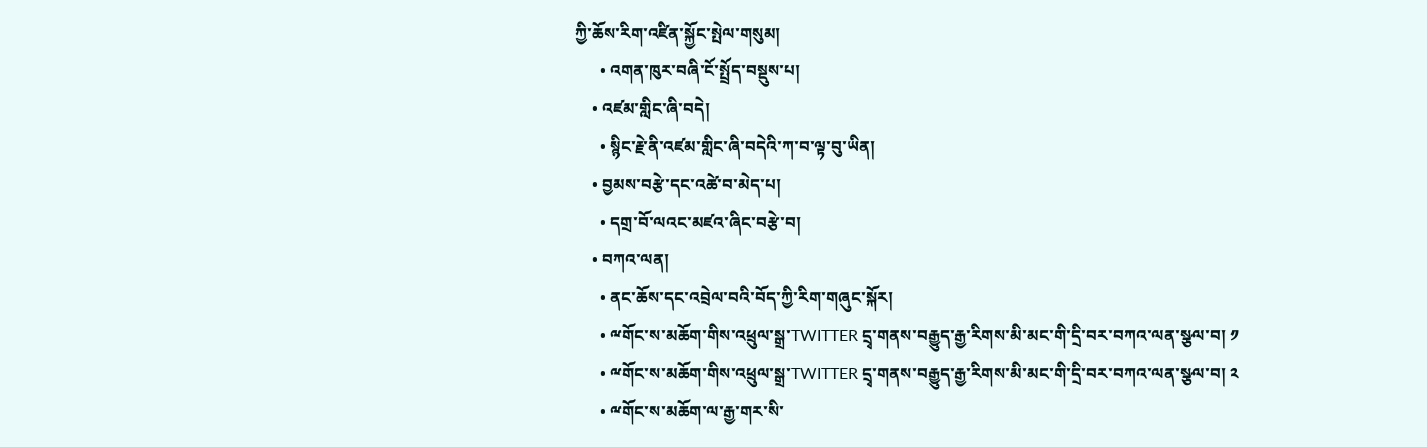ཀྱི་ཆོས་རིག་འཛིན་སྐྱོང་སྤེལ་གསུམ།
      • འགན་ཁུར་བཞི་ངོ་སྤྲོད་བསྡུས་པ།
    • འཛམ་གླིང་ཞི་བདེ།
      • སྙིང་རྗེ་ནི་འཛམ་གླིང་ཞི་བདེའི་ཀ་བ་ལྟ་བུ་ཡིན།
    • བྱམས་བརྩེ་དང་འཚེ་བ་མེད་པ།
      • དགྲ་བོ་ལའང་མཛའ་ཞིང་བརྩེ་བ།
    • བཀའ་ལན།
      • ནང་ཆོས་དང་འབྲེལ་བའི་བོད་ཀྱི་རིག་གཞུང་སྐོར།
      • ྋགོང་ས་མཆོག་གིས་འཕྲུལ་སྒྲ་TWITTER དྲྭ་གནས་བརྒྱུད་རྒྱ་རིགས་མི་མང་གི་དྲི་བར་བཀའ་ལན་སྩལ་བ། ༡
      • ྋགོང་ས་མཆོག་གིས་འཕྲུལ་སྒྲ་TWITTER དྲྭ་གནས་བརྒྱུད་རྒྱ་རིགས་མི་མང་གི་དྲི་བར་བཀའ་ལན་སྩལ་བ། ༢
      • ྋགོང་ས་མཆོག་ལ་རྒྱ་གར་སི་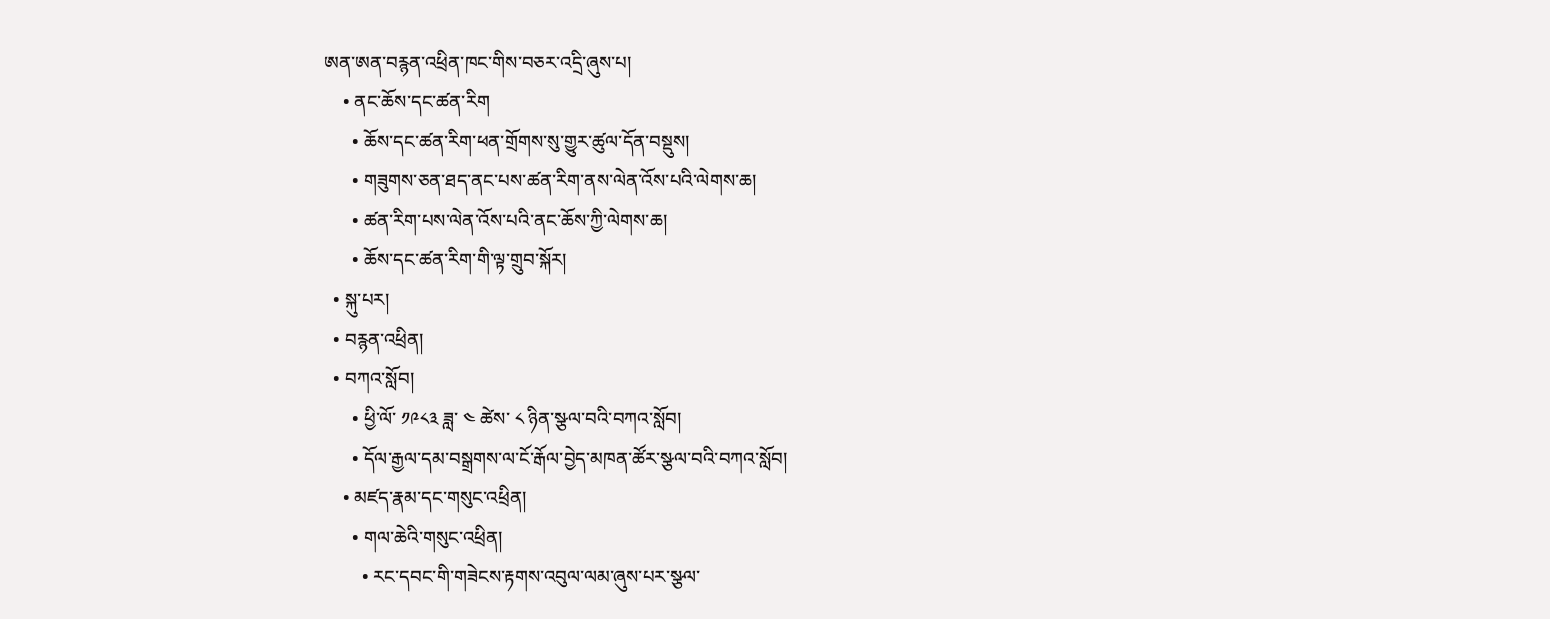ཨན་ཨན་བརྙན་འཕྲིན་ཁང་གིས་བཅར་འདྲི་ཞུས་པ།
    • ནང་ཆོས་དང་ཚན་རིག
      • ཆོས་དང་ཚན་རིག་ཕན་གྲོགས་སུ་གྱུར་ཚུལ་དོན་བསྡུས།
      • གཟུགས་ཅན་ཐད་ནང་པས་ཚན་རིག་ནས་ལེན་འོས་པའི་ལེགས་ཆ།
      • ཚན་རིག་པས་ལེན་འོས་པའི་ནང་ཆོས་ཀྱི་ལེགས་ཆ།
      • ཆོས་དང་ཚན་རིག་གི་ལྟ་གྲུབ་སྐོར།
  • སྐུ་པར།
  • བརྙན་འཕྲིན།
  • བཀའ་སློབ།
      • ཕྱི་ལོ་ ༡༩༨༣ ཟླ་ ༤ ཚེས་ ༨ ཉིན་སྩལ་བའི་བཀའ་སློབ།
      • དོལ་རྒྱལ་དམ་བསྒྲགས་ལ་ངོ་རྒོལ་བྱེད་མཁན་ཚོར་སྩལ་བའི་བཀའ་སློབ།
    • མཛད་རྣམ་དང་གསུང་འཕྲིན།
      • གལ་ཆེའི་གསུང་འཕྲིན།
        • རང་དབང་གི་གཟེངས་རྟགས་འབུལ་ལམ་ཞུས་པར་སྩལ་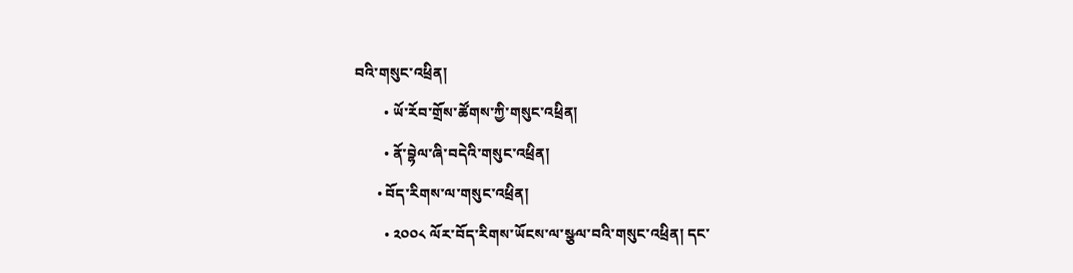བའི་གསུང་འཕྲིན།
        • ཡོ་རོབ་གྲོས་ཚོགས་ཀྱི་གསུང་འཕྲིན།
        • ནོ་བྷེལ་ཞི་བདེའི་གསུང་འཕྲིན།
      • བོད་རིགས་ལ་གསུང་འཕྲིན།
        • ༢༠༠༨ ལོར་བོད་རིགས་ཡོངས་ལ་སྩལ་བའི་གསུང་འཕྲིན། དང་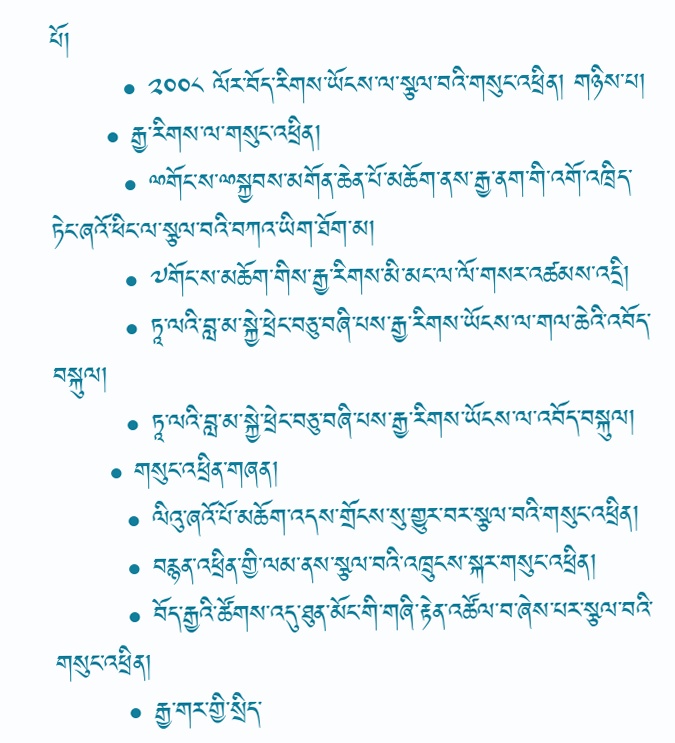པོ།
        • ༢༠༠༨ ལོར་བོད་རིགས་ཡོངས་ལ་སྩལ་བའི་གསུང་འཕྲིན། གཉིས་པ།
      • རྒྱ་རིགས་ལ་གསུང་འཕྲིན།
        • ྋགོང་ས་ྋསྐྱབས་མགོན་ཆེན་པོ་མཆོག་ནས་རྒྱ་ནག་གི་འགོ་འཁྲིད་ཏེང་ཞའོ་ཕིང་ལ་སྩལ་བའི་བཀའ་ཡིག་ཐོག་མ།
        • ༧གོང་ས་མཆོག་གིས་རྒྱ་རིགས་མི་མང་ལ་ལོ་གསར་འཚམས་འདྲི།
        • ཏཱ་ལའི་བླ་མ་སྐྱེ་ཕྲེང་བཅུ་བཞི་པས་རྒྱ་རིགས་ཡོངས་ལ་གལ་ཆེའི་འབོད་བསྐུལ།
        • ཏཱ་ལའི་བླ་མ་སྐྱེ་ཕྲེང་བཅུ་བཞི་པས་རྒྱ་རིགས་ཡོངས་ལ་འབོད་བསྐུལ།
      • གསུང་འཕྲིན་གཞན།
        • ལིའུ་ཞའོ་པོ་མཆོག་འདས་གྲོངས་སུ་གྱུར་བར་སྩལ་བའི་གསུང་འཕྲིན།
        • བརྙན་འཕྲིན་གྱི་ལམ་ནས་སྩལ་བའི་འཁྲུངས་སྐར་གསུང་འཕྲིན།
        • བོད་རྒྱའི་ཚོགས་འདུ་ཐུན་མོང་གི་གཞི་རྟེན་འཚོལ་བ་ཞེས་པར་སྩལ་བའི་གསུང་འཕྲིན།
        • རྒྱ་གར་གྱི་སྲིད་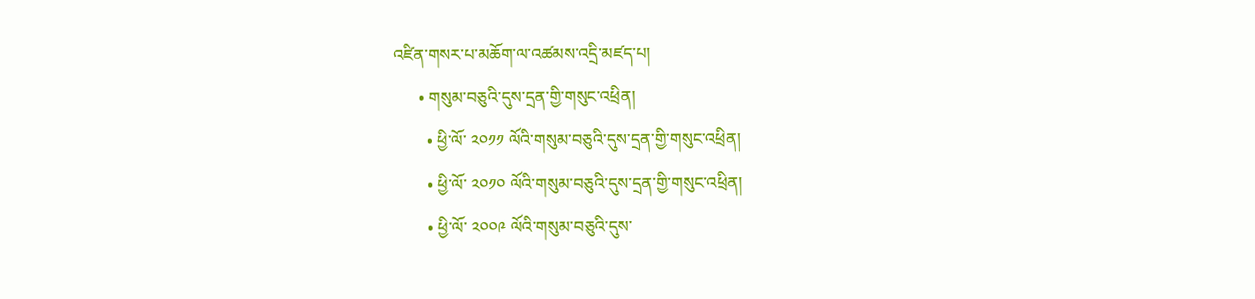འཛིན་གསར་པ་མཆོག་ལ་འཚམས་འདྲི་མཛད་པ།
      • གསུམ་བཅུའི་དུས་དྲན་གྱི་གསུང་འཕྲིན།
        • ཕྱི་ལོ་ ༢༠༡༡ ལོའི་གསུམ་བཅུའི་དུས་དྲན་གྱི་གསུང་འཕྲིན།
        • ཕྱི་ལོ་ ༢༠༡༠ ལོའི་གསུམ་བཅུའི་དུས་དྲན་གྱི་གསུང་འཕྲིན།
        • ཕྱི་ལོ་ ༢༠༠༩ ལོའི་གསུམ་བཅུའི་དུས་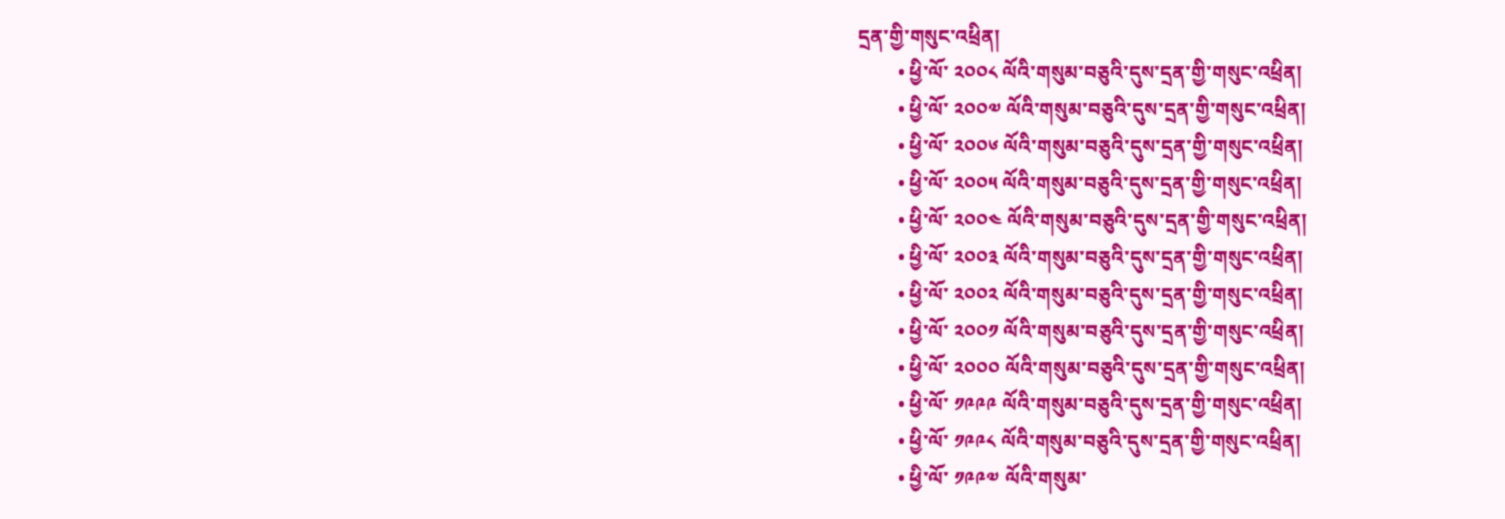དྲན་གྱི་གསུང་འཕྲིན།
        • ཕྱི་ལོ་ ༢༠༠༨ ལོའི་གསུམ་བཅུའི་དུས་དྲན་གྱི་གསུང་འཕྲིན།
        • ཕྱི་ལོ་ ༢༠༠༧ ལོའི་གསུམ་བཅུའི་དུས་དྲན་གྱི་གསུང་འཕྲིན།
        • ཕྱི་ལོ་ ༢༠༠༦ ལོའི་གསུམ་བཅུའི་དུས་དྲན་གྱི་གསུང་འཕྲིན།
        • ཕྱི་ལོ་ ༢༠༠༥ ལོའི་གསུམ་བཅུའི་དུས་དྲན་གྱི་གསུང་འཕྲིན།
        • ཕྱི་ལོ་ ༢༠༠༤ ལོའི་གསུམ་བཅུའི་དུས་དྲན་གྱི་གསུང་འཕྲིན།
        • ཕྱི་ལོ་ ༢༠༠༣ ལོའི་གསུམ་བཅུའི་དུས་དྲན་གྱི་གསུང་འཕྲིན།
        • ཕྱི་ལོ་ ༢༠༠༢ ལོའི་གསུམ་བཅུའི་དུས་དྲན་གྱི་གསུང་འཕྲིན།
        • ཕྱི་ལོ་ ༢༠༠༡ ལོའི་གསུམ་བཅུའི་དུས་དྲན་གྱི་གསུང་འཕྲིན།
        • ཕྱི་ལོ་ ༢༠༠༠ ལོའི་གསུམ་བཅུའི་དུས་དྲན་གྱི་གསུང་འཕྲིན།
        • ཕྱི་ལོ་ ༡༩༩༩ ལོའི་གསུམ་བཅུའི་དུས་དྲན་གྱི་གསུང་འཕྲིན།
        • ཕྱི་ལོ་ ༡༩༩༨ ལོའི་གསུམ་བཅུའི་དུས་དྲན་གྱི་གསུང་འཕྲིན།
        • ཕྱི་ལོ་ ༡༩༩༧ ལོའི་གསུམ་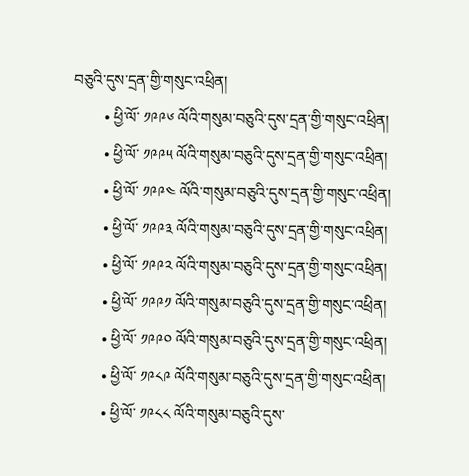བཅུའི་དུས་དྲན་གྱི་གསུང་འཕྲིན།
        • ཕྱི་ལོ་ ༡༩༩༦ ལོའི་གསུམ་བཅུའི་དུས་དྲན་གྱི་གསུང་འཕྲིན།
        • ཕྱི་ལོ་ ༡༩༩༥ ལོའི་གསུམ་བཅུའི་དུས་དྲན་གྱི་གསུང་འཕྲིན།
        • ཕྱི་ལོ་ ༡༩༩༤ ལོའི་གསུམ་བཅུའི་དུས་དྲན་གྱི་གསུང་འཕྲིན།
        • ཕྱི་ལོ་ ༡༩༩༣ ལོའི་གསུམ་བཅུའི་དུས་དྲན་གྱི་གསུང་འཕྲིན།
        • ཕྱི་ལོ་ ༡༩༩༢ ལོའི་གསུམ་བཅུའི་དུས་དྲན་གྱི་གསུང་འཕྲིན།
        • ཕྱི་ལོ་ ༡༩༩༡ ལོའི་གསུམ་བཅུའི་དུས་དྲན་གྱི་གསུང་འཕྲིན།
        • ཕྱི་ལོ་ ༡༩༩༠ ལོའི་གསུམ་བཅུའི་དུས་དྲན་གྱི་གསུང་འཕྲིན།
        • ཕྱི་ལོ་ ༡༩༨༩ ལོའི་གསུམ་བཅུའི་དུས་དྲན་གྱི་གསུང་འཕྲིན།
        • ཕྱི་ལོ་ ༡༩༨༨ ལོའི་གསུམ་བཅུའི་དུས་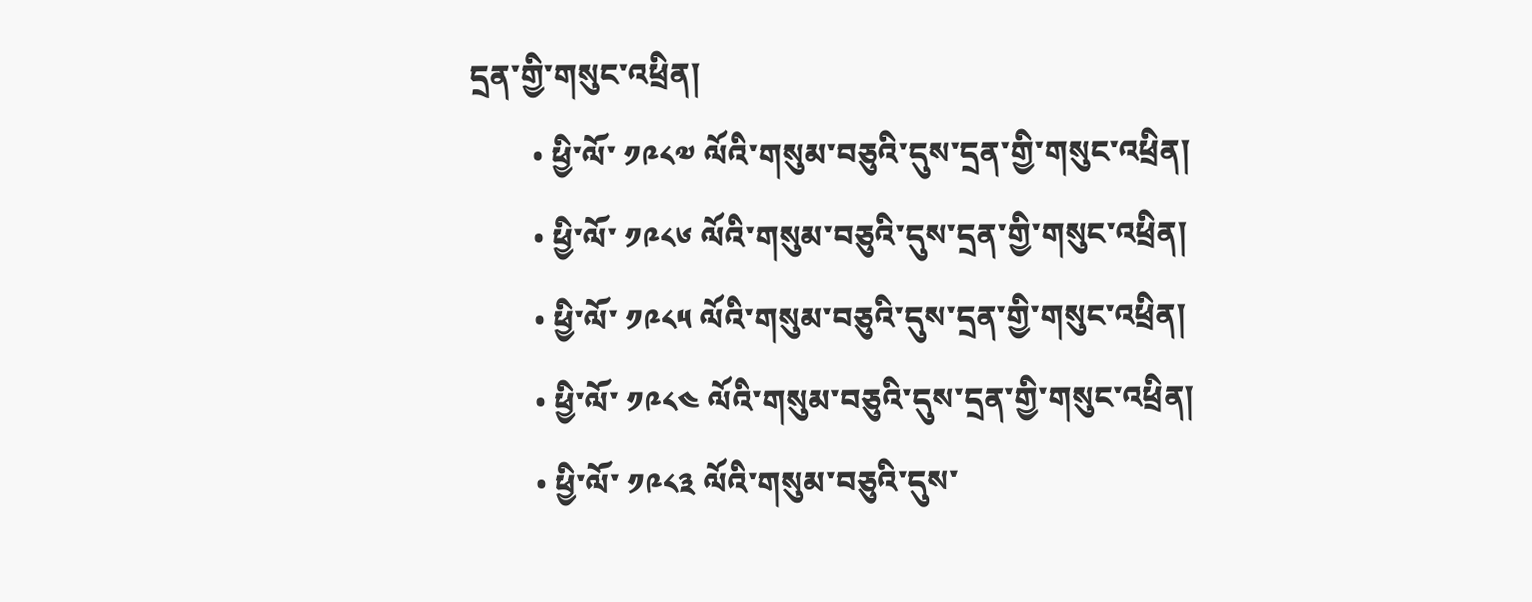དྲན་གྱི་གསུང་འཕྲིན།
        • ཕྱི་ལོ་ ༡༩༨༧ ལོའི་གསུམ་བཅུའི་དུས་དྲན་གྱི་གསུང་འཕྲིན།
        • ཕྱི་ལོ་ ༡༩༨༦ ལོའི་གསུམ་བཅུའི་དུས་དྲན་གྱི་གསུང་འཕྲིན།
        • ཕྱི་ལོ་ ༡༩༨༥ ལོའི་གསུམ་བཅུའི་དུས་དྲན་གྱི་གསུང་འཕྲིན།
        • ཕྱི་ལོ་ ༡༩༨༤ ལོའི་གསུམ་བཅུའི་དུས་དྲན་གྱི་གསུང་འཕྲིན།
        • ཕྱི་ལོ་ ༡༩༨༣ ལོའི་གསུམ་བཅུའི་དུས་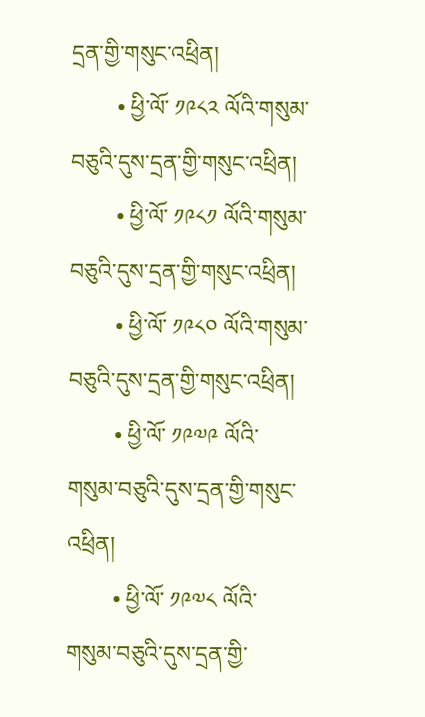དྲན་གྱི་གསུང་འཕྲིན།
        • ཕྱི་ལོ་ ༡༩༨༢ ལོའི་གསུམ་བཅུའི་དུས་དྲན་གྱི་གསུང་འཕྲིན།
        • ཕྱི་ལོ་ ༡༩༨༡ ལོའི་གསུམ་བཅུའི་དུས་དྲན་གྱི་གསུང་འཕྲིན།
        • ཕྱི་ལོ་ ༡༩༨༠ ལོའི་གསུམ་བཅུའི་དུས་དྲན་གྱི་གསུང་འཕྲིན།
        • ཕྱི་ལོ་ ༡༩༧༩ ལོའི་གསུམ་བཅུའི་དུས་དྲན་གྱི་གསུང་འཕྲིན།
        • ཕྱི་ལོ་ ༡༩༧༨ ལོའི་གསུམ་བཅུའི་དུས་དྲན་གྱི་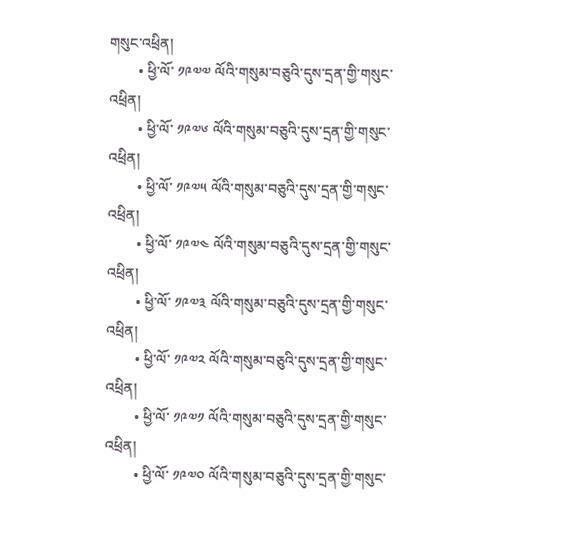གསུང་འཕྲིན།
        • ཕྱི་ལོ་ ༡༩༧༧ ལོའི་གསུམ་བཅུའི་དུས་དྲན་གྱི་གསུང་འཕྲིན།
        • ཕྱི་ལོ་ ༡༩༧༦ ལོའི་གསུམ་བཅུའི་དུས་དྲན་གྱི་གསུང་འཕྲིན།
        • ཕྱི་ལོ་ ༡༩༧༥ ལོའི་གསུམ་བཅུའི་དུས་དྲན་གྱི་གསུང་འཕྲིན།
        • ཕྱི་ལོ་ ༡༩༧༤ ལོའི་གསུམ་བཅུའི་དུས་དྲན་གྱི་གསུང་འཕྲིན།
        • ཕྱི་ལོ་ ༡༩༧༣ ལོའི་གསུམ་བཅུའི་དུས་དྲན་གྱི་གསུང་འཕྲིན།
        • ཕྱི་ལོ་ ༡༩༧༢ ལོའི་གསུམ་བཅུའི་དུས་དྲན་གྱི་གསུང་འཕྲིན།
        • ཕྱི་ལོ་ ༡༩༧༡ ལོའི་གསུམ་བཅུའི་དུས་དྲན་གྱི་གསུང་འཕྲིན།
        • ཕྱི་ལོ་ ༡༩༧༠ ལོའི་གསུམ་བཅུའི་དུས་དྲན་གྱི་གསུང་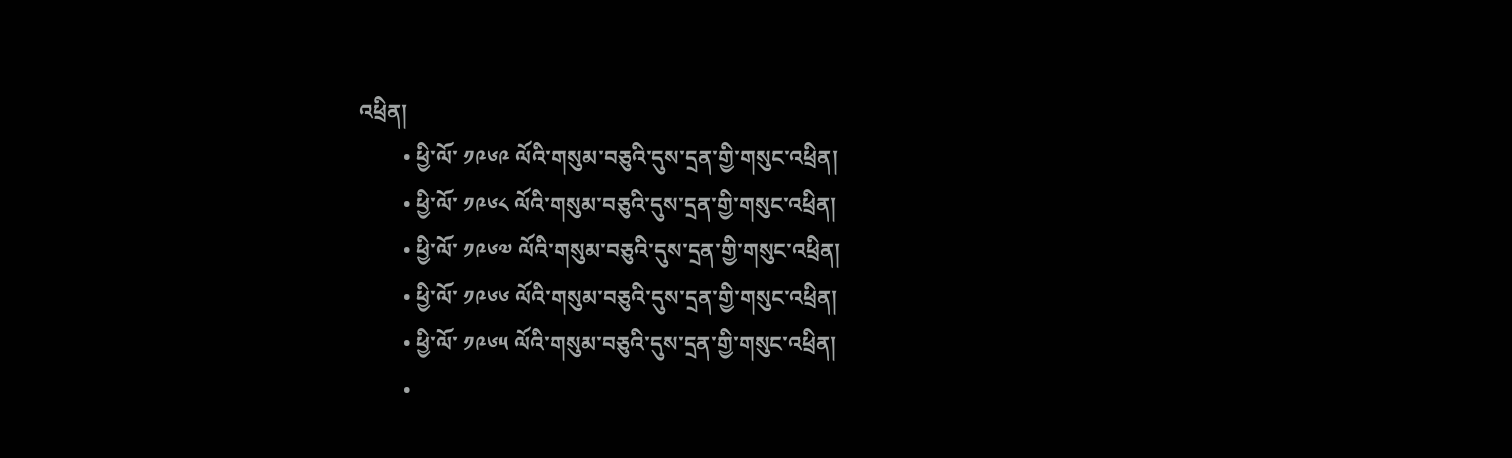འཕྲིན།
        • ཕྱི་ལོ་ ༡༩༦༩ ལོའི་གསུམ་བཅུའི་དུས་དྲན་གྱི་གསུང་འཕྲིན།
        • ཕྱི་ལོ་ ༡༩༦༨ ལོའི་གསུམ་བཅུའི་དུས་དྲན་གྱི་གསུང་འཕྲིན།
        • ཕྱི་ལོ་ ༡༩༦༧ ལོའི་གསུམ་བཅུའི་དུས་དྲན་གྱི་གསུང་འཕྲིན།
        • ཕྱི་ལོ་ ༡༩༦༦ ལོའི་གསུམ་བཅུའི་དུས་དྲན་གྱི་གསུང་འཕྲིན།
        • ཕྱི་ལོ་ ༡༩༦༥ ལོའི་གསུམ་བཅུའི་དུས་དྲན་གྱི་གསུང་འཕྲིན།
        •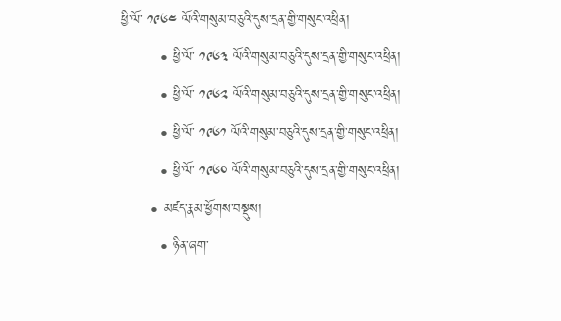ཕྱི་ལོ་ ༡༩༦༤ ལོའི་གསུམ་བཅུའི་དུས་དྲན་གྱི་གསུང་འཕྲིན།
        • ཕྱི་ལོ་ ༡༩༦༣ ལོའི་གསུམ་བཅུའི་དུས་དྲན་གྱི་གསུང་འཕྲིན།
        • ཕྱི་ལོ་ ༡༩༦༢ ལོའི་གསུམ་བཅུའི་དུས་དྲན་གྱི་གསུང་འཕྲིན།
        • ཕྱི་ལོ་ ༡༩༦༡ ལོའི་གསུམ་བཅུའི་དུས་དྲན་གྱི་གསུང་འཕྲིན།
        • ཕྱི་ལོ་ ༡༩༦༠ ལོའི་གསུམ་བཅུའི་དུས་དྲན་གྱི་གསུང་འཕྲིན།
      • མཛད་རྣམ་ཕྱོགས་བསྡུས།
        • ཉིན་ཞག་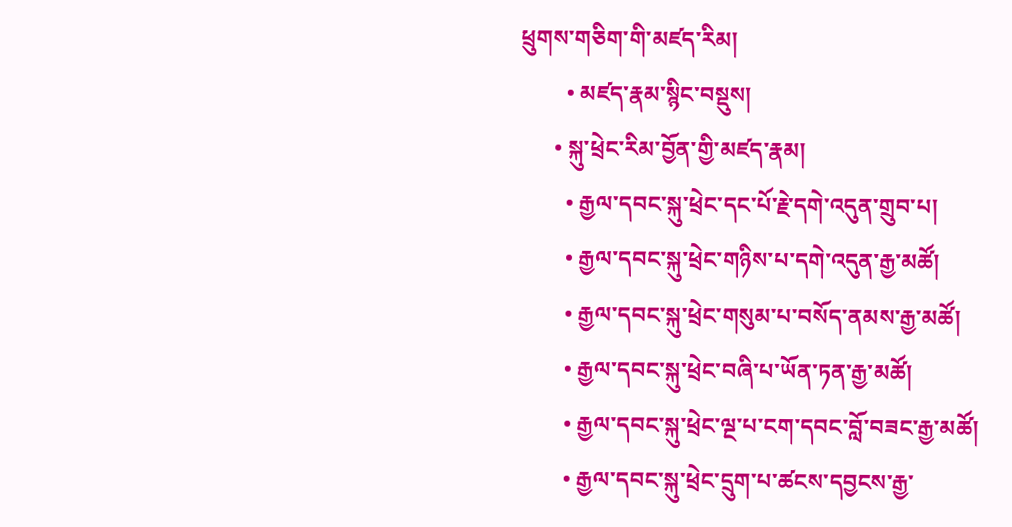ཕྲུགས་གཅིག་གི་མཛད་རིམ།
        • མཛད་རྣམ་སྙིང་བསྡུས།
      • སྐུ་ཕྲེང་རིམ་བྱོན་གྱི་མཛད་རྣམ།
        • རྒྱལ་དབང་སྐུ་ཕྲེང་དང་པོ་རྗེ་དགེ་འདུན་གྲུབ་པ།
        • རྒྱལ་དབང་སྐུ་ཕྲེང་གཉིས་པ་དགེ་འདུན་རྒྱ་མཚོ།
        • རྒྱལ་དབང་སྐུ་ཕྲེང་གསུམ་པ་བསོད་ནམས་རྒྱ་མཚོ།
        • རྒྱལ་དབང་སྐུ་ཕྲེང་བཞི་པ་ཡོན་ཏན་རྒྱ་མཚོ།
        • རྒྱལ་དབང་སྐུ་ཕྲེང་ལྔ་པ་ངག་དབང་བློ་བཟང་རྒྱ་མཚོ།
        • རྒྱལ་དབང་སྐུ་ཕྲེང་དྲུག་པ་ཚངས་དབྱངས་རྒྱ་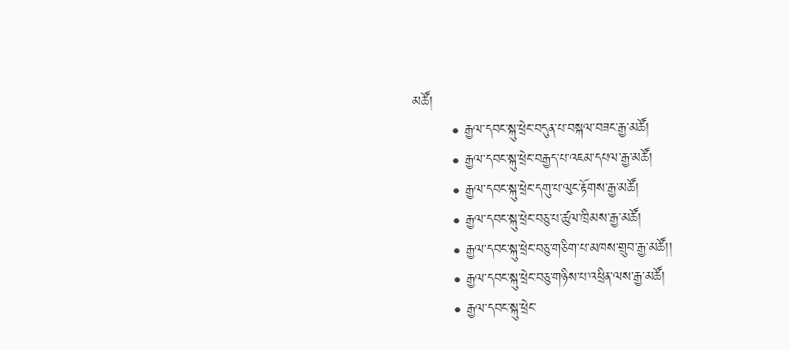མཚོ།
        • རྒྱལ་དབང་སྐུ་ཕྲེང་བདུན་པ་བསྐལ་བཟང་རྒྱ་མཚོ།
        • རྒྱལ་དབང་སྐུ་ཕྲེང་བརྒྱད་པ་འཇམ་དཔལ་རྒྱ་མཚོ།
        • རྒྱལ་དབང་སྐུ་ཕྲེང་དགུ་པ་ལུང་རྟོགས་རྒྱ་མཚོ།
        • རྒྱལ་དབང་སྐུ་ཕྲེང་བཅུ་པ་ཚུལ་ཁྲིམས་རྒྱ་མཚོ།
        • རྒྱལ་དབང་སྐུ་ཕྲེང་བཅུ་གཅིག་པ་མཁས་གྲུབ་རྒྱ་མཚོ།།
        • རྒྱལ་དབང་སྐུ་ཕྲེང་བཅུ་གཉིས་པ་འཕྲིན་ལས་རྒྱ་མཚོ།
        • རྒྱལ་དབང་སྐུ་ཕྲེང་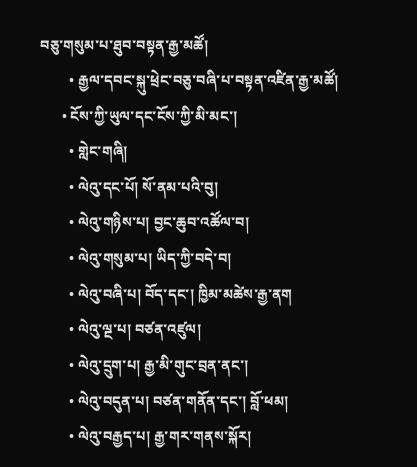བཅུ་གསུམ་པ་ཐུབ་བསྟན་རྒྱ་མཚོ།
        • རྒྱལ་དབང་སྐུ་ཕྲེང་བཅུ་བཞི་པ་བསྟན་འཛིན་རྒྱ་མཚོ།
      • ངོས་ཀྱི་ཡུལ་དང་ངོས་ཀྱི་མི་མང་།
        • གླེང་གཞི།
        • ལེའུ་དང་པོ། སོ་ནམ་པའི་བུ།
        • ལེའུ་གཉིས་པ། བྱང་ཆུབ་འཚོལ་བ།
        • ལེའུ་གསུམ་པ། ཡིད་ཀྱི་བདེ་བ།
        • ལེའུ་བཞི་པ། བོད་དང་། ཁྱིམ་མཚེས་རྒྱ་ནག
        • ལེའུ་ལྔ་པ། བཙན་འཛུལ།
        • ལེའུ་དྲུག་པ། རྒྱ་མི་གུང་བྲན་ནང་།
        • ལེའུ་བདུན་པ། བཙན་གནོན་དང་། བློ་ཕམ།
        • ལེའུ་བརྒྱད་པ། རྒྱ་གར་གནས་སྐོར།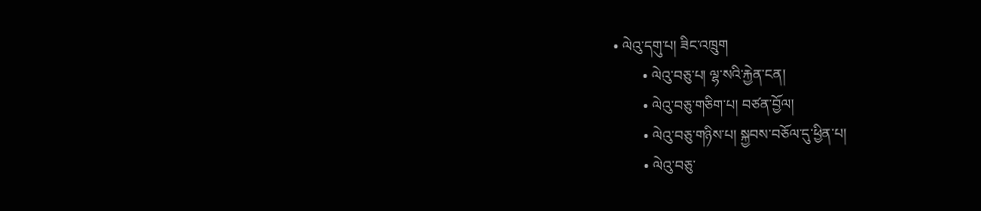• ལེའུ་དགུ་པ། ཟིང་འཁྲུག
        • ལེའུ་བཅུ་པ། ལྷ་སའི་རྐྱེན་ངན།
        • ལེའུ་བཅུ་གཅིག་པ། བཙན་བྱོལ།
        • ལེའུ་བཅུ་གཉིས་པ། སྐྱབས་བཅོལ་དུ་ཕྱིན་པ།
        • ལེའུ་བཅུ་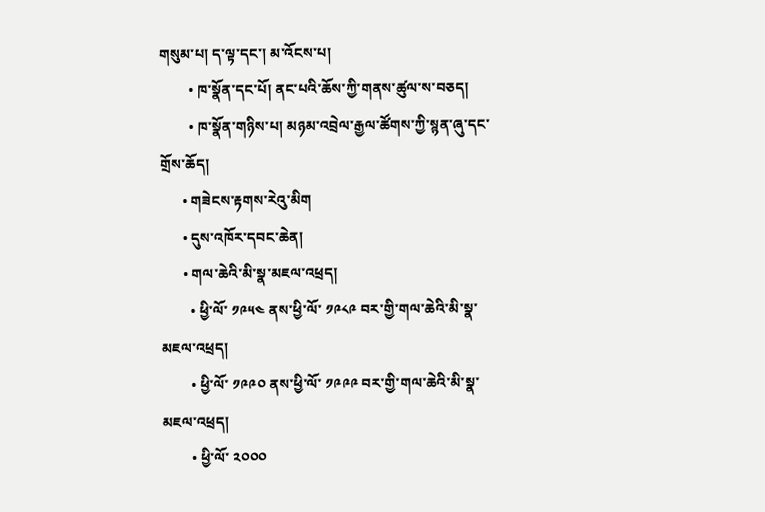གསུམ་པ། ད་ལྟ་དང་། མ་འོངས་པ།
        • ཁ་སྣོན་དང་པོ། ནང་པའི་ཆོས་ཀྱི་གནས་ཚུལ་ས་བཅད།
        • ཁ་སྣོན་གཉིས་པ། མཉམ་འབྲེལ་རྒྱལ་ཚོགས་ཀྱི་སྙན་ཞུ་དང་གྲོས་ཆོད།
      • གཟེངས་རྟགས་རེའུ་མིག
      • དུས་འཁོར་དབང་ཆེན།
      • གལ་ཆེའི་མི་སྣ་མཇལ་འཕྲད།
        • ཕྱི་ལོ་ ༡༩༥༤ ནས་ཕྱི་ལོ་ ༡༩༨༩ བར་གྱི་གལ་ཆེའི་མི་སྣ་མཇལ་འཕྲད།
        • ཕྱི་ལོ་ ༡༩༩༠ ནས་ཕྱི་ལོ་ ༡༩༩༩ བར་གྱི་གལ་ཆེའི་མི་སྣ་མཇལ་འཕྲད།
        • ཕྱི་ལོ་ ༢༠༠༠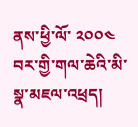ནས་ཕྱི་ལོ་ ༢༠༠༤ བར་གྱི་གལ་ཆེའི་མི་སྣ་མཇལ་འཕྲད།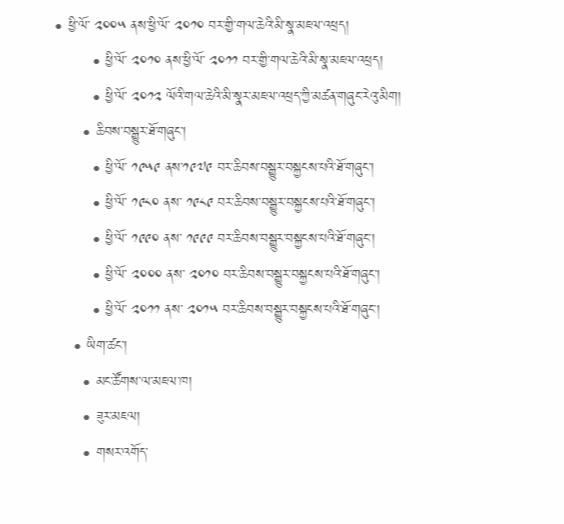• ཕྱི་ལོ་ ༢༠༠༥ ནས་ཕྱི་ལོ་ ༢༠༡༠ བར་གྱི་གལ་ཆེའི་མི་སྣ་མཇལ་འཕྲད།
        • ཕྱི་ལོ་ ༢༠༡༠ ནས་ཕྱི་ལོ་ ༢༠༡༡ བར་གྱི་གལ་ཆེའི་མི་སྣ་མཇལ་འཕྲད།
        • ཕྱི་ལོ་ ༢༠༡༢ ལོའི་གལ་ཆེའི་མི་སྣར་མཇལ་འཕྲད་ཀྱི་མཚན་གཞུང་རེའུ་མིག།
      • ཆིབས་བསྒྱུར་ཐོ་གཞུང་།
        • ཕྱི་ལོ་ ༡༩༥༩ ནས་༡༩༧༩ བར་ཆིབས་བསྒྱུར་བསྐྱངས་པའི་ཐོ་གཞུང་།
        • ཕྱི་ལོ་ ༡༩༨༠ ནས་ ༡༩༨༩ བར་ཆིབས་བསྒྱུར་བསྐྱངས་པའི་ཐོ་གཞུང་།
        • ཕྱི་ལོ་ ༡༩༩༠ ནས་ ༡༩༩༩ བར་ཆིབས་བསྒྱུར་བསྐྱངས་པའི་ཐོ་གཞུང་།
        • ཕྱི་ལོ་ ༢༠༠༠ ནས་ ༢༠༡༠ བར་ཆིབས་བསྒྱུར་བསྐྱངས་པའི་ཐོ་གཞུང་།
        • ཕྱི་ལོ་ ༢༠༡༡ ནས་ ༢༠༡༥ བར་ཆིབས་བསྒྱུར་བསྐྱངས་པའི་ཐོ་གཞུང་།
    • ཡིག་ཚང་།
      • མང་ཚོགས་ལ་མཇལ་ཁ།
      • ཟུར་མཇལ།
      • གསར་འགོད་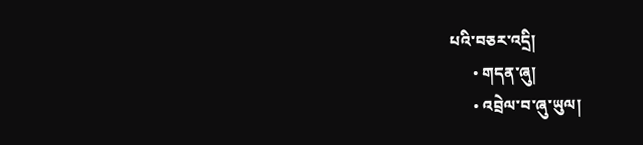པའི་བཅར་འདྲི།
      • གདན་ཞུ།
      • འབྲེལ་བ་ཞུ་ཡུལ།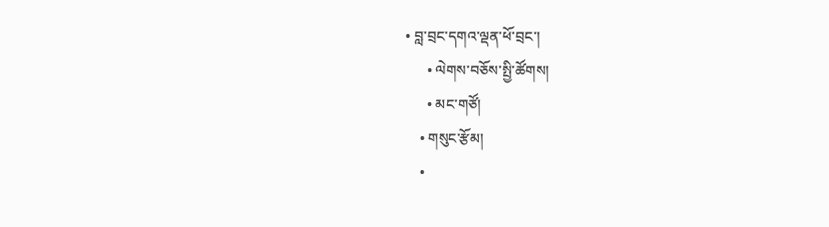• བླ་བྲང་དགའ་ལྡན་ཕོ་བྲང་།
      • ལེགས་བཅོས་སྤྱི་ཚོགས།
      • མང་གཙོ།
    • གསུང་རྩོམ།
    •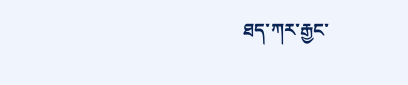ཐད་ཀར་རྒྱང་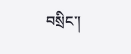བསྲིང་།